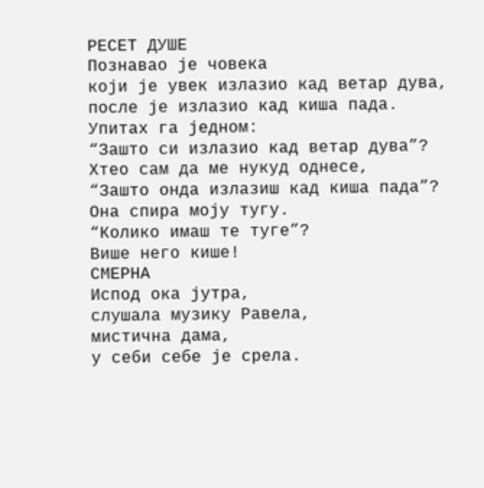РЕСЕТ ДУШЕ
Познавао је човека
који је увек излазио кад ветар дува,
после је излазио кад киша пада.
Упитах га једном:
“Зашто си излазио кад ветар дува”?
Хтео сам да ме нукуд однесе,
“Зашто онда излазиш кад киша пада”?
Она спира моју тугу.
“Колико имаш те туге”?
Више него кише!
СМЕРНА
Испод ока јутра,
слушала музику Равела,
мистична дама,
у себи себе је срела.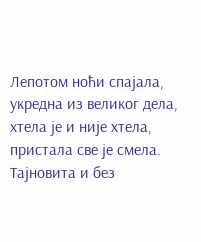Лепотом ноћи спајала,
укредна из великог дела,
хтела је и није хтела,
пристала све је смела.
Тајновита и без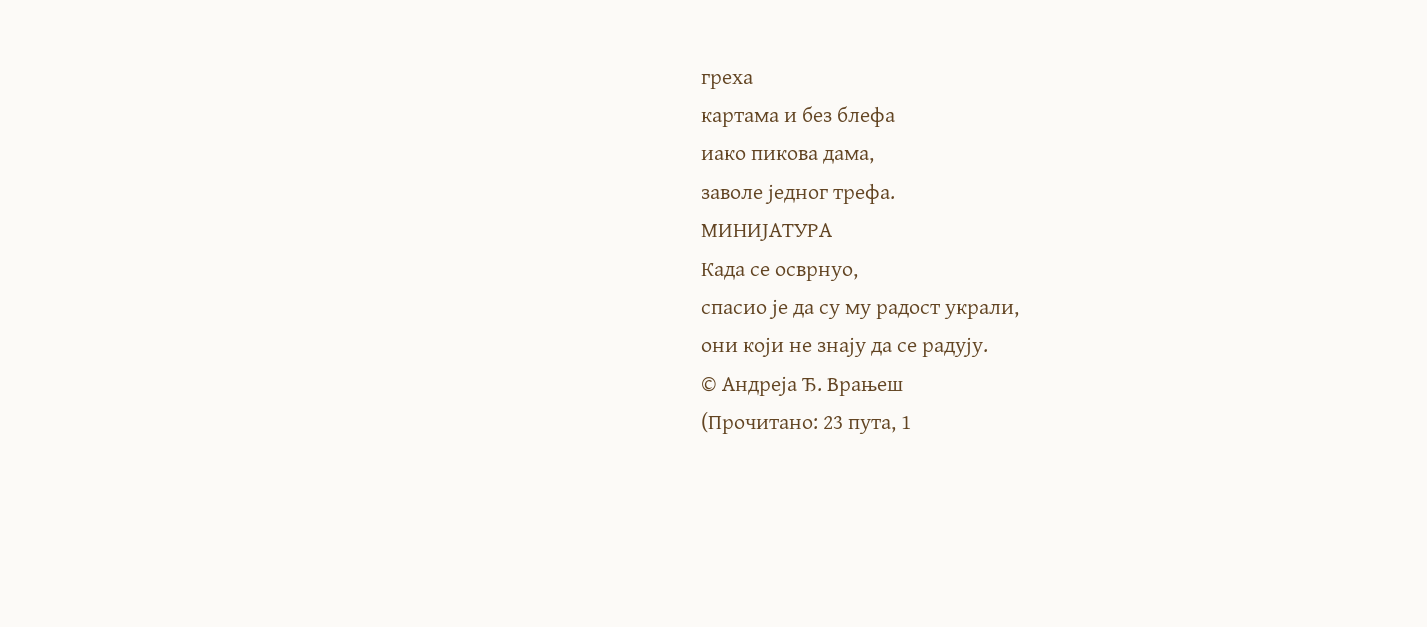греха
картама и без блефа
иако пикова дама,
заволе једног трефа.
МИНИЈАТУРА
Када се осврнуо,
спасио је да су му радост украли,
они који не знају да се радују.
© Андреја Ђ. Врањеш
(Прочитано: 23 пута, 1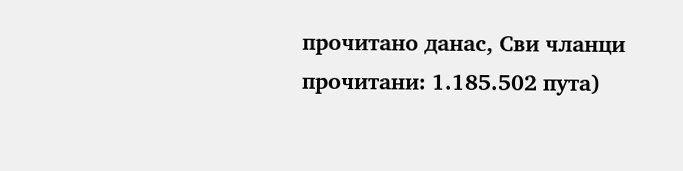прочитано данас, Сви чланци прочитани: 1.185.502 пута)